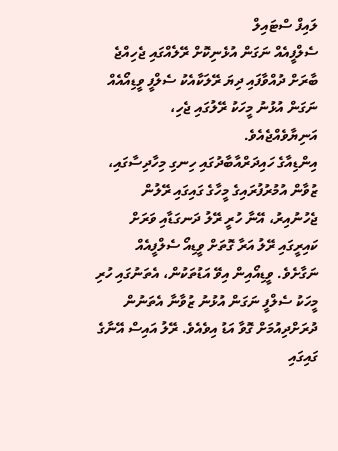ލައިފް ސްޓައިލް
ސެލްފީއެއް ނަގަން އުޅެނިކޮށް ރޭލެއްގައި ޖެހިއްޖެ
ބާރަށް ދުއްވާފައި ދިޔަ ރޭލަކާއެކު ސެލްފީ ވީޑިއޯއެއް ނަގަން އުޅުނު މީހަކު ރޭލުގައި ޖެހި، އަނިޔާވެއްޖެއެވެ.
އިންޑިއާގެ ހައިދަރްއާބާދުގައި ހިނގި މިހާދިސާގައި، ޒުވާން އުމުރުފުރައިގެ މީހާގެ ގައިގައި ރޭލުން ޖެހުނުއިރު، އޭނާ ހުރީ ރޭލު ދަނގަޑާއި ވަރަށް ކައިރީގައި ރޭލު އަރާ ގޮތަށް ވީޑިއޯ ސެލްފީއެއް ނަގާށެވެ. ވީޑިއޯއިން އިވޭ އަޑުތަކުން، އެތަނުގައި ހުރި މީހަކު ސެލްފީ ނަގަން އުޅުނު ޒުވާނާ އެތަނުން ދުރަށްދިއުމަށް ގޮވާ އަޑު އިވެއެވެ. ރޭލު އައިސް އޭނާގެ ގައިގައި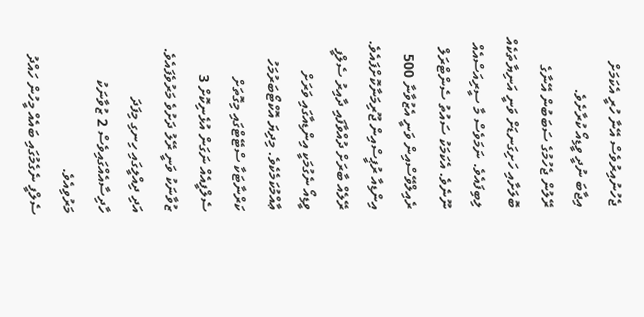ޖެހުނުއިރުވެސް އޭނާ ހުރީ އެކަމަށް އިޖާބަ ނުދީ ވީޑިއޯ ކުރާށެވެ.
ރޭލުން ޖެހުމުގެ ސަބަބުން އޭނާގެ ބޮލަށާއި ހަށިގަނޑަށް ވަނީ އަނިޔާތަކެއް ލިބިފައެވެ. ނަމަވެސް މާ ސީރިއަސްއެއް ނޫނެވެ. އެކަމަކު ސައުތު ސެންޓްރަލް ރެއިލްވޭސްއިން ވަނީ އެޒުވާނާ 500 އިންޑިއާ ރުޕީސްއިން ޖޫރިމަނާކޮށްފައެވެ.
ރޭލެއް ބާރަށް ދުއްވާފައި ދާއިރު ސެލްފީ ވީޑިއޯ ނެގުމަކީ އިންޑިއާގައި ވަރަށް ޢާއްމުކަމެކެވެ. މިދިޔަ އޮކްޓޯބަރުމަހު ކަރްނާޓަކާ ސްޓޭޓްގައި މިގޮތަށް ސެލްފީއެއް ނަގަން އުޅެނިކޮށް 3 ޒުވާނަކު ވަނީ ރޭލު ދަށުވެ މަރުވެފައެވެ. އަދި ދިއްލީގައި ހިނގި މިފަދަ ހާދިސާއެއްގައިވެސް 2 ޒުވާނަކު މަރުވިއެވެ.
ސެލްފީ ނެގެމުގައި ބައެއް މީހުން ހައްދު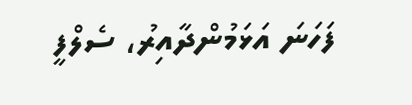ފަހަނަ އަޅަމުންދާއިރު، ސެލްފީ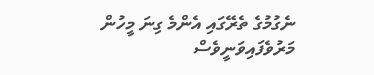ނެގުމުގެ ތެރޭގައި އެންމެ ގިނަ މީހުން މަރުވެފައިވަނީވެސް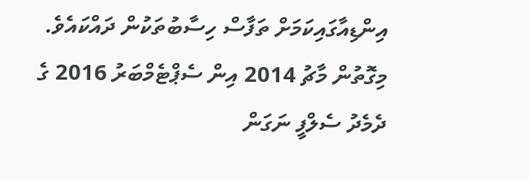އިންޑިއާގައިކަމަށް ތަފާސް ހިސާބުތަކުން ދައްކައެވެ. މިގޮތުން މާޗު 2014 އިން ސެޕްޓެމްބަރު 2016 ގެ ދެމެދު ސެލްފީ ނަގަން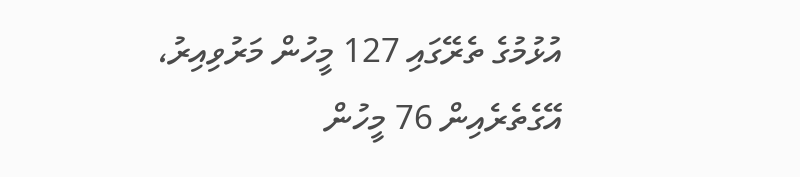އުޅުމުގެ ތެރޭގައި 127 މީހުން މަރުވިއިރު، އޭގެތެރެއިން 76 މީހުން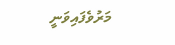މަރުވެފައިވަނީ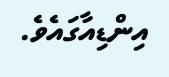އިންޑިއާގައެވެ.